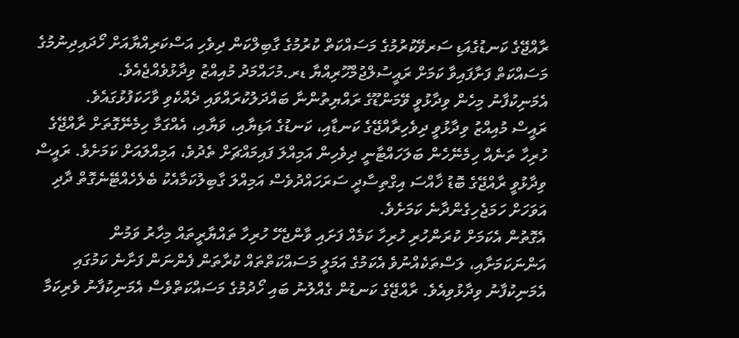ރާއްޖޭގެ ކަނޑުގެއަޑި ސަރވޭކުރުމުގެ މަސައްކަތް ކުރުމުގެ ގާބިލްކަން ދިވެހި އަސްކަރިއްޔާއަށް ހޯދައިދިނުމުގެ މަސައްކަތް ފަށާފައިވާ ކަމަށް ރައީސުލްޖުމްހޫރިއްޔާ ޑރ.މުހައްމަދު މުއިއްޒު ވިދާޅުވެއްޖެއެވެ.
އެމަނިކުފާނު މިހެން ވިދާޅުވީ ވޭމަންޑޫގެ ރައްޔިތުންނާ ބައްދަލުކުރައްވައި ދެއްކެވި ވާހަކަފުޅުގައެވެ.
ރައީސް މުއިއްޒު ވިދާޅުވީ ދިވެހިރާއްޖޭގެ ކަނޑާއި، ކަނޑުގެ އަޑިޔާއި، ވަޔާއި، އެއްގަމާ ހިމެނޭގޮތަށް ރާއްޖޭގެ ހުރިހާ ތަނެއް ހިމެނޭހެން ބަލަހައްޓާނީ ދިވެހިން އަމިއްލަ ފައިމައްޗަށް ތެދުވެ، އަމިއްލައަށް ކަމަށެވެ. ރައީސް ވިދާޅުވީ ރާއްޖޭގެ ބޮޑު ޚާއްސަ އިގްތިސާދީ ސަރަހައްދުވެސް އަމިއްލަ ގާބިލުކަމާއެކު ބެލެހެއްޓޭނެގޮތް ދާދި އަވަހަށް ހަމަޖެހިގެންދާނެ ކަމަށެވެ.
އެގޮތުން އެކަމަށް ކުރަންހުރި ހުރިހާ ކަމެއް ފަށައި ވާންޖެހޭ ހުރިހާ ތައްޔާރީތައް މިހާރު ވަމުން އަންނަކަމަށާއި، ލަސްތަކެއްނުވެ އެކަމުގެ އަމަލީ މަސައްކަތްތައް ކުރާތަން ފެންނަން ފަށާނެ ކަމުގައި އެމަނިކުފާނު ވިދާޅުވިއެވެ. ރާއްޖޭގެ ކަނޑުން ގެއްލުނު ބައި ހޯދުމުގެ މަސައްކަތްވެސް އެމަނިކުފާނު ވެރިކަމާ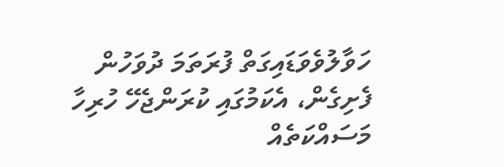ހަވާލުވެވަޑައިގަތް ފުރަތަމަ ދުވަހުން ފެށިގެން، އެކަމުގައި ކުރަންޖެހޭ ހުރިހާ މަސައްކަތެއް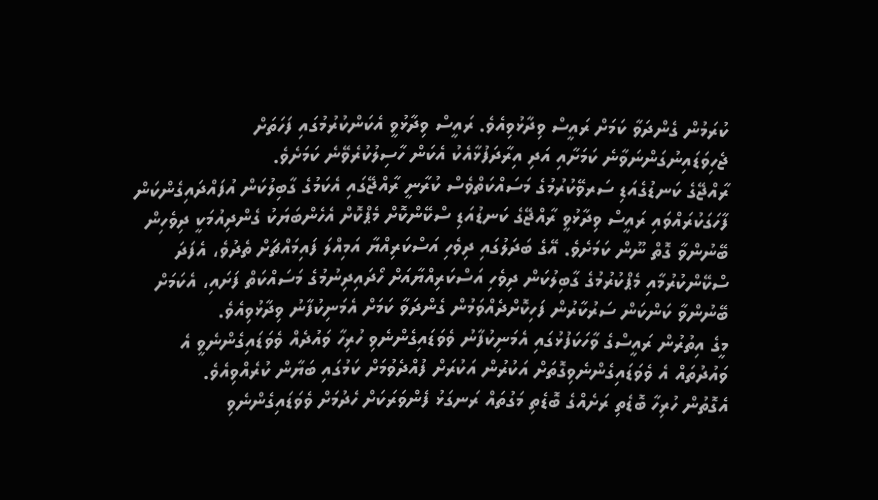ކުރަމުން ގެންދަވާ ކަމަށް ރައީސް ވިދާޅުވިއެވެ. ރައީސް ވިދާޅުވީ އެކަންކުރުމުގައި ފަހަތަށް ޖެހިވަޑައިނުގަންނަވާނެ ކަމަށާއި އަދި އިރާދަފުޅާއެކު އެކަން ހާސިލުކުރެވޭނެ ކަމަށެވެ.
ރާއްޖޭގެ ކަނޑުގެއަޑި ސަރވޭކުރުމުގެ މަސައްކަތްވެސް ކުރާނީ ރާއްޖޭގައި އެކަމުގެ ގާބިލުކަން އުފައްދައިގެންކަން ފާހަގަކުރައްވައި ރައީސް ވިދާޅުވީ ރާއްޖޭގެ ކަނޑުއަޑި ސްކޭންކޮށް މެޕްކޮށް އެހެންބަޔަކު ގެންދިއުމަކީ ދިވެހިން ބޭނުންވާ ގޮތް ނޫން ކަމަށެވެ. އޭގެ ބަދަލުގައި ދިވެހި އަސްކަރިއްޔާ އަމިއްލަ ފައިމައްޗަށް ތެދުވެ، އެފަދަ ސްކޭންކުރުމާއި މެޕްކުރުމުގެ ގާބިލުކަން ދިވެހި އަސްކަރިއްޔާއަށް ހޯދައިދިނުމުގެ މަސައްކަތް ފަށައި، އެކަމަށް ބޭނުންވާ ކަންކަން ސަރުކާރުން ފަހިކޮށްދެއްވަމުން ގެންދަވާ ކަމަށް އެމަނިކުފާނު ވިދާޅުވިއެވެ.
މީގެ އިތުރުން ރައީސްގެ ވާހަކަފުޅުގައި އެމަނިކުފާނު ވެވަޑައިގެންނެވި ހުރިހާ ވައުދެއް ވެވަޑައިގެންނެވީ އެ ވައުދުތައް އެ ވެވަޑައިގެންނެވިގޮތަށް އަކުރުން އަކުރަށް ފުއްދެވުމަށް ކަމުގައި ބަޔާން ކުރެއްވިއެވެ.
އެގޮތުން ހުރިހާ ބޮޑެތި ރަށެއްގެ ބޮޑެތި މަގުތައް ރަނގަޅު ފެންވަރަކަށް ހެދުމަށް ވެވަޑައިގެންނެވި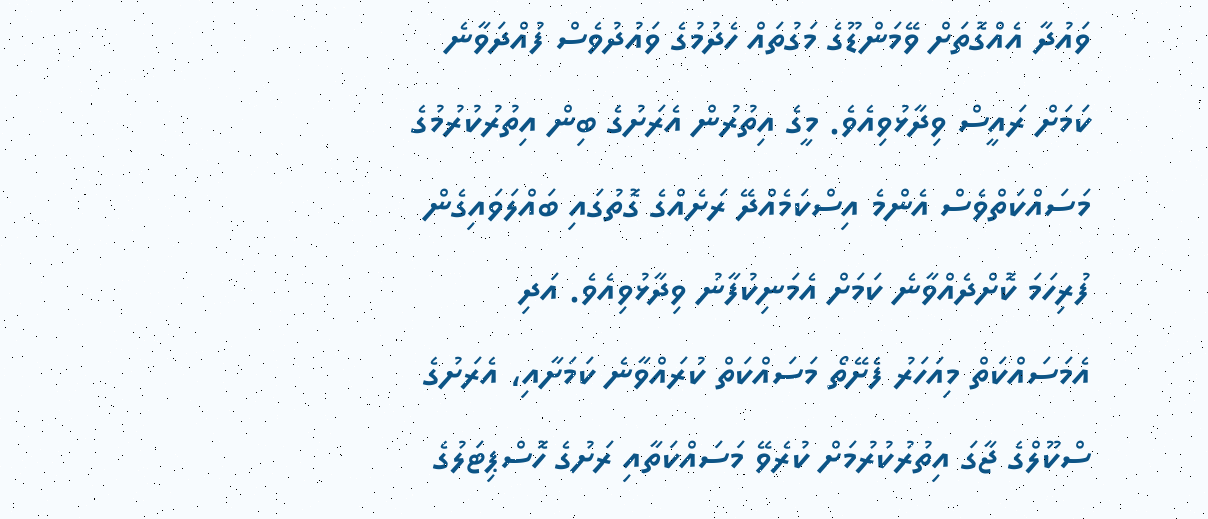ވައުދާ އެއްގޮތަށް ވޭމަންޑޫގެ މަގުތައް ހެދުމުގެ ވައުދުވެސް ފުއްދަވާނެ ކަމަށް ރައީސް ވިދާޅުވިއެވެ. މީގެ އިތުރުން އެރަށުގެ ބިން އިތުރުކުރުމުގެ މަސައްކަތްވެސް އެންމެ އިސްކަމެއްދޭ ރަށެއްގެ ގޮތުގައި ބައްލަވައިގެން ފުރިހަމަ ކޮށްދެއްވާނެ ކަމަށް އެމަނިކުފާނު ވިދާޅުވިއެވެ. އަދި އެމަސައްކަތް މިއަހަރު ފެށޭތޯ މަސައްކަތް ކުރައްވާނެ ކަމަށާއި، އެރަށުގެ ސްކޫލްގެ ޖާގަ އިތުރުކުރުމަށް ކުރެވޭ މަސައްކަތާއި ރަށުގެ ހޮސްޕިޓަލުގެ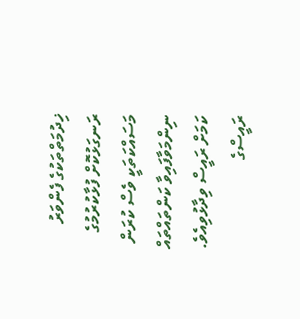ޚިދުމަތްތަކުގެ ފެންވަރު ރަނގަޅުކޮށް ފުޅާކުރުމުގެ މަސައްކަތަކީ ވެސް ކުރަން ނިންމަވާފައިވާ ކަންތައްތައް ކަމަށް ރައީސް ވިދާޅުވިއެވެ.
ރައީސްގެ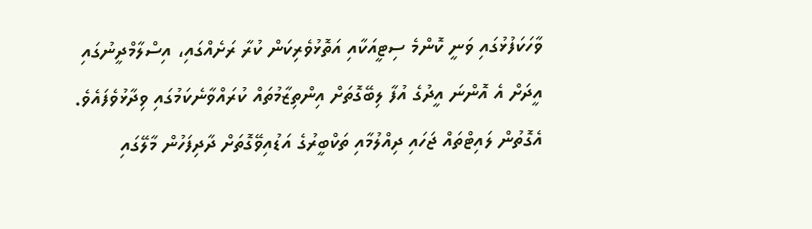ވާހަކަފުޅުގައި ވަނީ ކޮންމެ ސިޓީއަކާއި އަތޮޅުވެރިކަން ކުރާ ރަށެއްގައި، އިސްލާމްދީނުގައި އީދަށް އެ އޮންނަ އީދުގެ އުފާ ލިބޭގޮތަށް އިންތިޒާމުތައް ކުރައްވާނެކަމުގައި ވިދާޅުވެފައެވެ. އެގޮތުން ލައިޓްތައް ޖަހައި ދިއްލުމާއި ތަކްބީރުގެ އަޑުއިވޭގޮތަށް ދާދިފަހުން މާލޭގައި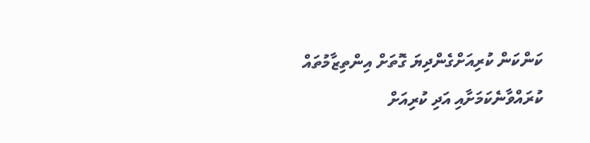ކަންކަން ކުރިއަށްގެންދިޔަ ގޮތަށް އިންތިޒާމުތައް ކުރައްވާނެކަމަށާއި އަދި ކުރިއަށް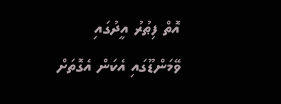އޮތް ފިޠުރު އީދުގައި ވޭމަންޑޫގައި އެކަން އެގޮތަށް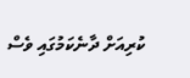ކުރިއަށް ދާނެކަމުގައި ވެސް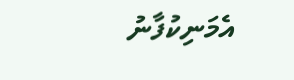އެމަނިކުފާނު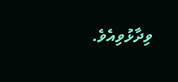ވިދާޅުވިއެވެ.